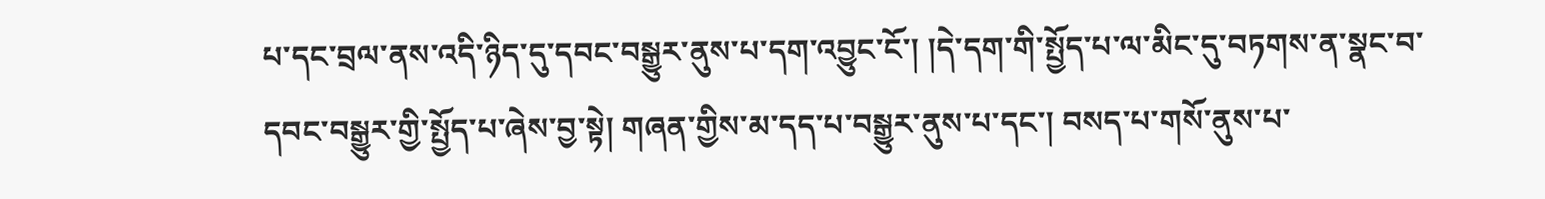པ་དང་བྲལ་ནས་འདི་ཉིད་དུ་དབང་བསྒྱུར་ནུས་པ་དག་འབྱུང་ངོ་། །དེ་དག་གི་སྤྱོད་པ་ལ་མིང་དུ་བཏགས་ན་སྣང་བ་དབང་བསྒྱུར་གྱི་སྤྱོད་པ་ཞེས་བྱ་སྟེ། གཞན་གྱིས་མ་དད་པ་བསྒྱུར་ནུས་པ་དང་། བསད་པ་གསོ་ནུས་པ་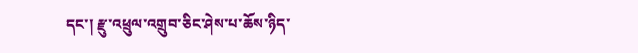དང་། རྫུ་འཕྲུལ་འགྲུབ་ཅིང་ཤེས་པ་ཆོས་ཉིད་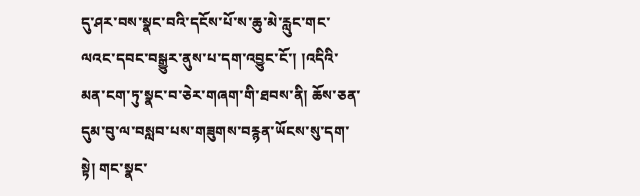དུ་ཤར་བས་སྣང་བའི་དངོས་པོ་ས་ཆུ་མེ་རླུང་གང་ལའང་དབང་བསྒྱུར་ནུས་པ་དག་འབྱུང་ངོ་། །འདིའི་མན་ངག་ཏུ་སྣང་བ་ཅེར་གཞག་གི་ཐབས་ནི། ཆོས་ཅན་དུམ་བུ་ལ་བསླབ་པས་གཟུགས་བརྙན་ཡོངས་སུ་དག་སྟེ། གང་སྣང་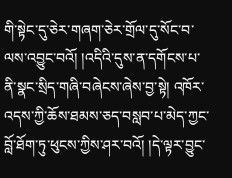གི་སྟེང་དུ་ཅེར་གཞག་ཅེར་གྲོལ་དུ་སོང་བ་ལས་འབྱུང་བའོ། །འདིའི་དུས་ན་དགོངས་པ་ནི་སྣང་སྲིད་གཞི་བཞེངས་ཞེས་བྱ་སྟེ། འཁོར་འདས་ཀྱི་ཆོས་ཐམས་ཅད་བསླབ་པ་མེད་ཀྱང་བློ་ཐོག་ཏུ་ཕུངས་ཀྱིས་ཤར་བའོ། །དེ་ལྟར་བྱུང་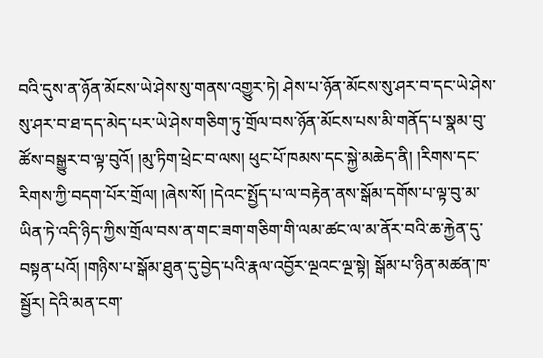བའི་དུས་ན་ཉོན་མོངས་ཡེ་ཤེས་སུ་གནས་འགྱུར་ཏེ། ཤེས་པ་ཉོན་མོངས་སུ་ཤར་བ་དང་ཡེ་ཤེས་སུ་ཤར་བ་ཐ་དད་མེད་པར་ཡེ་ཤེས་གཅིག་ཏུ་གྲོལ་བས་ཉོན་མོངས་པས་མི་གནོད་པ་སྣམ་བུ་ཚོས་བསྒྱུར་བ་ལྟ་བུའོ། །མུ་ཏིག་ཕྲེང་བ་ལས། ཕུང་པོ་ཁམས་དང་སྐྱེ་མཆེད་ནི། །རིགས་དང་རིགས་ཀྱི་བདག་པོར་གྲོལ། །ཞེས་སོ། །དེའང་སྤྱོད་པ་ལ་བརྟེན་ནས་སྒོམ་དགོས་པ་ལྟ་བུ་མ་ཡིན་ཏེ་འདི་ཉིད་ཀྱིས་གྲོལ་བས་ན་གང་ཟག་གཅིག་གི་ལམ་ཚང་ལ་མ་ནོར་བའི་ཆ་རྐྱེན་དུ་བསྟན་པའོ། །གཉིས་པ་སྒོམ་ཐུན་དུ་བྱེད་པའི་རྣལ་འབྱོར་ལྔའང་ལྔ་སྟེ། སྒོམ་པ་ཉིན་མཚན་ཁ་སྦྱོར། དེའི་མན་ངག་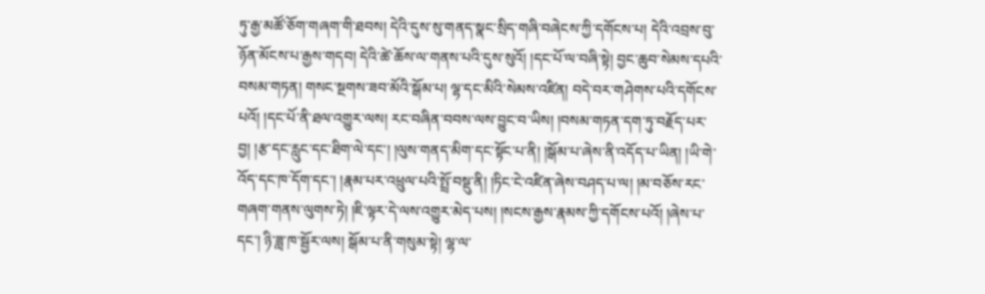ཏུ་རྒྱ་མཚོ་ཅོག་གཞག་གི་ཐབས། དེའི་དུས་སུ་གནད་སྣང་སྲིད་གཞི་བཞེངས་ཀྱི་དགོངས་པ། དེའི་འབྲས་བུ་ཉོན་མོངས་པ་རྒྱས་གདབ། དེའི་ཚེ་ཆོས་ལ་གནས་པའི་དུས་སུའོ། །དང་པོ་ལ་བཞི་སྟེ། བྱང་ཆུབ་སེམས་དཔའི་བསམ་གཏན། གསང་སྔགས་ཟབ་མོའི་སྒོམ་པ། ལྷ་དང་མིའི་སེམས་འཛིན། བདེ་བར་གཤེགས་པའི་དགོངས་པའོ། །དང་པོ་ནི་ཐལ་འགྱུར་ལས། རང་བཞིན་བབས་ལས་བྱུང་བ་ཡིས། །བསམ་གཏན་དག་ཏུ་བརྗོད་པར་བྱ། །རྩ་དང་རླུང་དང་ཐིག་ལེ་དང་། །ལུས་གནད་མིག་དང་སྟོང་པ་ནི། །སྒོམ་པ་ཞེས་ནི་འདོད་པ་ཡིན། །ཡི་གེ་འོད་དང་ཁ་དོག་དང་། །རྣམ་པར་འཕྲུལ་པའི་སྤྲོ་བསྡུ་ནི། །ཏིང་ངེ་འཛིན་ཞེས་བཤད་པ་ལ། །མ་བཅོས་རང་གཞག་གནས་ལུགས་ཏེ། །ཇི་ལྟར་དེ་ལས་འགྱུར་མེད་པས། །སངས་རྒྱས་རྣམས་ཀྱི་དགོངས་པའོ། །ཞེས་པ་དང་། ཉི་ཟླ་ཁ་སྦྱོར་ལས། སྒོམ་པ་ནི་གསུམ་སྟེ། ལྷ་ལ་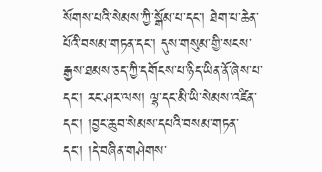སོགས་པའི་སེམས་ཀྱི་སྒོམ་པ་དང་། ཐེག་པ་ཆེན་པོའི་བསམ་གཏན་དང་། དུས་གསུམ་གྱི་སངས་རྒྱས་ཐམས་ཅད་ཀྱི་དགོངས་པ་ཉིད་ཡིན་ནོ་ཞེས་པ་དང་། རང་ཤར་ལས། ལྷ་དང་མི་ཡི་སེམས་འཛིན་དང་། །བྱང་ཆུབ་སེམས་དཔའི་བསམ་གཏན་དང་། །དེ་བཞིན་གཤེགས་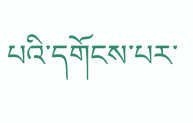པའི་དགོངས་པར་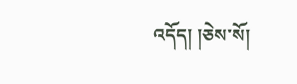འདོད། །ཅེས་སོ།